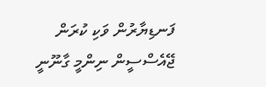ފަނޑިޔާރުން ވަކި ކުރަން ޖޭއެސްސީން ނިންމީ ގާނޫނީ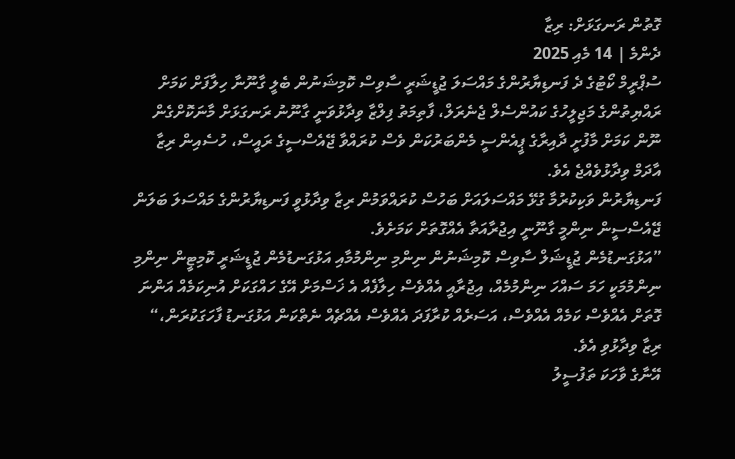ގޮތުން ރަނގަޅަށް: ރިޒާ
ދެންމެ | 14 މެއި 2025
ސުޕްރީމް ކޯޓުގެ ދެ ފަނޑިޔާރުންގެ މައްސަލަ ޖުޑީޝަރީ ސާވިސް ކޮމިޝަނުން ބެލީ ގާނޫނާ ހިލާފަށް ކަމަށް ރައްޔިތުންގެ މަޖިލީހުގެ ކައުންސެލް ޖެނެރަލް، ފާތިމަތު ފިލްޒާ ވިދާޅުވަނީ ގާނޫނު ރަނގަޅަށް މާނަކޮށްގެން ނޫން ކަމަށް މާފުށީ ދާއިރާގެ ޕީއެންސީ މެންބަރުކަން ވެސް ކުރައްވާ ޖޭއެސްސީގެ ރައީސް، ހުސެއިން ރިޒާ އާދަމް ވިދާޅުވެއްޖެ އެވެ.
ފަނޑިޔާރުން ވަކިކުރުމާ ގުޅޭ މައްސަލައަށް ބަހުސް ކުރައްވަމުން ރިޒާ ވިދާޅުވީ ފަނޑިޔާރުންގެ މައްސަލަ ބަލަން ޖޭއެސްސީން ނިންމީ ގާނޫނީ އިޖުރާއަތާ އެއްގޮތަށް ކަމަށެވެ.
”އަޅުގަނޑުމެން ޖުޑީޝަލް ސާވިސް ކޮމިޝަނުން ނިންމި ނިންމުމާއި އަޅުގަނޑުމެން ޖުޑީޝަރީ ކޮމިޓީން ނިންމި ނިންމުމަކީ ހަމަ ސައްހަ ނިންމުމެއް، އިޖުރާއީ އެއްވެސް ހިލާފެއް އެ ޚަސްމަށް އޭގެ ހައްގަކަށް އުނިކަމެއް އަންނަ ގޮތަށް އެއްވެސް ކަމެއް އެއްވެސް، އަސަރެއް ކުރާފަދަ އެއްވެސް އެއްޗެއް ނެތްކަން އަޅުގަނޑު ފާހަގަކުރަން،“ ރިޒާ ވިދާޅުވި އެވެ.
އޭނާގެ ވާހަކަ ތަފުސީލު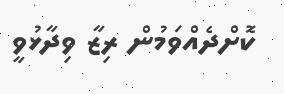ކޮށްދެއްވަމުން ރިޒާ ވިދާޅުވީ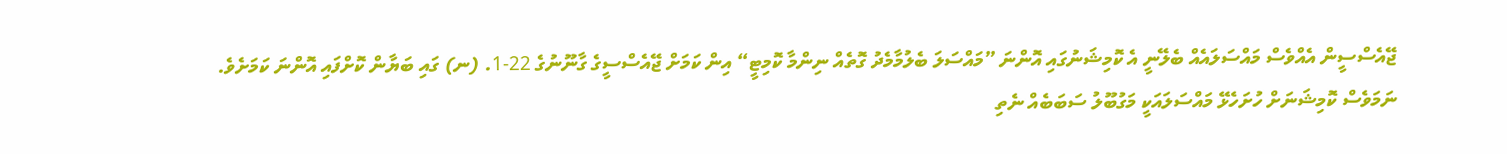ޖޭއެސްސީން އެއްވެސް މައްސަލައެއް ބެލޭނީ އެ ކޮމިޝަނުގައި އޮންނަ ”މައްސަލަ ބެލުމާމެދު ގޮތެއް ނިންމާ ކޮމިޓީ“ އިން ކަމަށް ޖޭއެސްސީގެ ގާނޫނުގެ 22-1. (ނ) ގައި ބަޔާން ކޮށްފައި އޮންނަ ކަމަށެވެ.
ނަމަވެސް ކޮމިޝަނަށް ހުށަހެޅޭ މައްސަލައަކީ މަގުބޫލު ސަބަބެއް ނެތި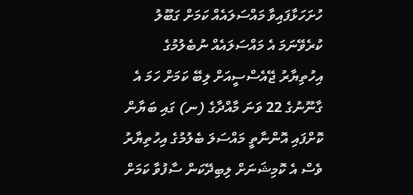ހުށަހަޅާފައިވާ މައްސަލައެއް ކަމަށް ގަބޫލު ކުރެވޭނަމަ އެ މައްސަލައެއް ނުބެލުމުގެ އިހުތިޔާރު ޖޭއެސްސީއަށް ލިބޭ ކަމަށް ހަމަ އެ ގާނޫނުގެ 22 ވަނަ މާއްދާގެ (ނ) ގައި ބަޔާން ކޮށްފައި އޮންނާތީ މައްސަލަ ބެލުމުގެ އިހުތިޔާރު ވެސް އެ ކޮމިޝަނަށް ލިބިދޭކަން ސާފުވާ ކަމަށް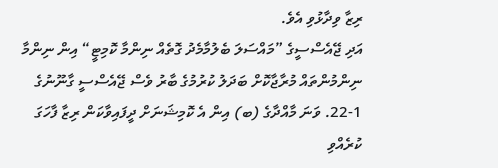ރިޒާ ވިދާޅުވި އެވެ.
އަދި ޖޭއެސްސީގެ ”މައްސަލަ ބެލުމާމެދު ގޮތެއް ނިންމާ ކޮމިޓީ“ އިން ނިންމާ ނިންމުންތައް މުރާޖާކޮށް ބަދަލު ކުރުމުގެ ބާރު ވެސް ޖޭއެސްސީ ގާނޫނުގެ 1-22. ވަނަ މާއްދާގެ (ބ) އިން އެ ކޮމިޝަނަށް ދީފައިވާކަން ރިޒާ ފާހަގަ ކުރެއްވި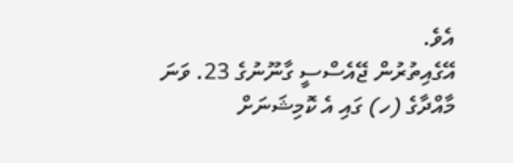އެވެ.
އޭގެއިތުރުން ޖޭއެސްސީ ގާނޫނުގެ 23. ވަނަ މާއްދާގެ (ހ) ގައި އެ ކޮމިޝަނަށް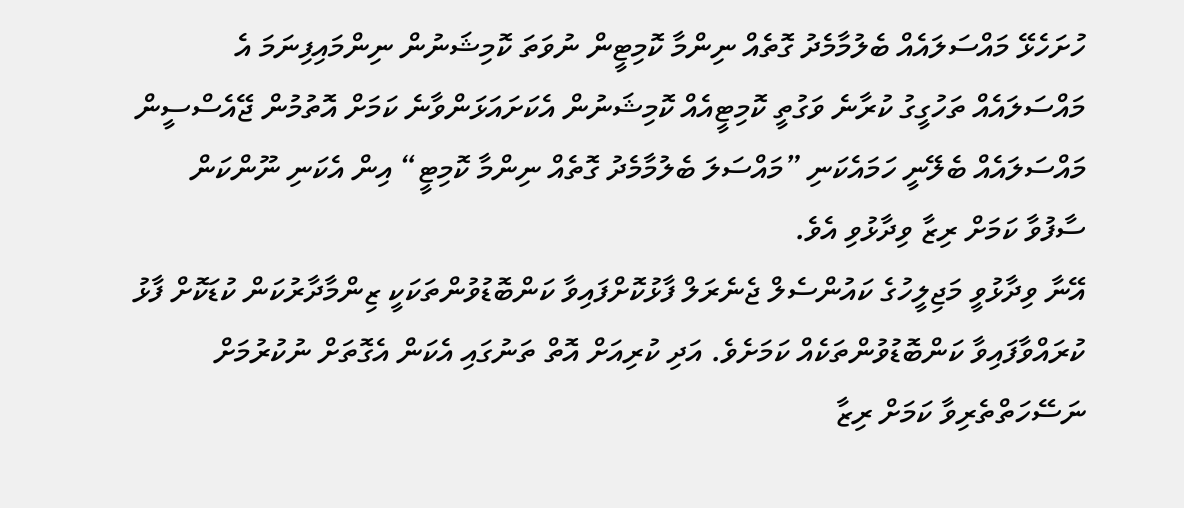ހުށަހެޅޭ މައްސަލައެއް ބެލުމާމެދު ގޮތެއް ނިންމާ ކޮމިޓީން ނުވަތަ ކޮމިޝަނުން ނިންމައިފިނަމަ އެ މައްސަލައެއް ތަހުގީގު ކުރާނެ ވަގުތީ ކޮމިޓީއެއް ކޮމިޝަނުން އެކަށައަޅަންވާނެ ކަމަށް އޮތުމުން ޖޭއެސްސީން މައްސަލައެއް ބެލޭނީ ހަމައެކަނި ”މައްސަލަ ބެލުމާމެދު ގޮތެއް ނިންމާ ކޮމިޓީ“ އިން އެކަނި ނޫންކަން ސާފުވާ ކަމަށް ރިޒާ ވިދާޅުވި އެވެ.
އޭނާ ވިދާޅުވީ މަޖިލީހުގެ ކައުންސެލް ޖެނެރަލް ފާޅުކޮށްފައިވާ ކަންބޮޑުވުންތަކަކީ ޒިންމާދާރުކަން ކުޑަކޮށް ފާޅު ކުރައްވާފައިވާ ކަންބޮޑުވުންތަކެއް ކަމަށެވެ. އަދި ކުރިއަށް އޮތް ތަނުގައި އެކަން އެގޮތަށް ނުކުރުމަށް ނަސޭހަތްތެރިވާ ކަމަށް ރިޒާ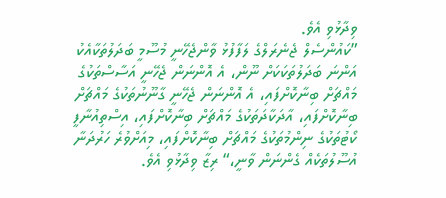ވިދާޅުވި އެވެ.
”ކައުންސެލް ޖެނެރަލްގެ ލަފާފުޅު ވާންޖެހޭނީ މުސޫމީ ބަދަލުތަކާއެކު އަންނަ ބަދަލުތަކަކަށް ނޫން، އެ އޮންނަން ޖެހޭނީ އަސާސްތަކުގެ މައްޗަށް ބިނާކޮށްފައި، އެ އޮންނަން ޖެހޭނީ ގާނޫނުތަކުގެ މައްޗަށް ބިނާކޮށްފައި، އާދަކާދަތަކުގެ މައްޗަށް ބިނާކޮށްފައި، އިސްތިއުނާފީ ކޯޓުތަކުގެ ނިންމުތަކުގެ މައްޗަށް ބިނާކޮށްފައި، މިއަށްވުރެ ހަރުދަނާ އުސޫލުތަކެއް ގެންނަން ވާނީ،“ ރިޒާ ވިދާޅުވި އެވެ.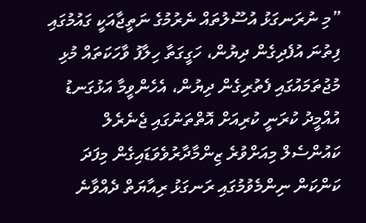”މި ނުރަނގަޅު އުސޫލުތައް ނެރުމުގެ ނަތީޖާއަކީ ގައުމުގައި ފިތުނަ އުފެދިގެން ދިޔުން، ހަގީގަތާ ހިލާފު ވާހަކަތައް މުޅި މުޖުތަމައުގައި ފެތުރިގެން ދިޔުން، އެހެންވީމާ އަޅުގަނޑު އުއްމީދު ކުރަނީ ކުރިއަށް އޮތްތަނުގައި ޖެނެރެލް ކައުންސެލް މިއަށްވުރެ ޒިންމާދާރުވެވަޑައިގެން މިފަދަ ކަންކަން ނިންމެވުމުގައި ރަނގަޅު ރިއާޔަތް ދެއްވާނެ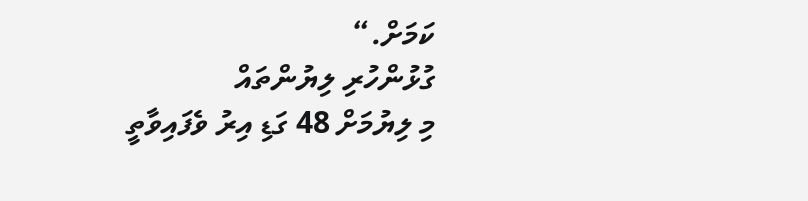ކަމަށް.“
ގުޅުންހުރި ލިޔުންތައް
މި ލިޔުމަށް 48 ގަޑި އިރު ވެފައިވާތީ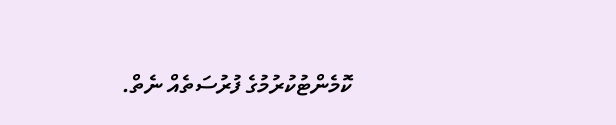ކޮމެންޓުކުރުމުގެ ފުރުސަތެއް ނެތް.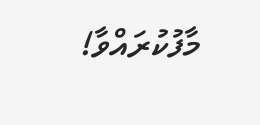މާފުކުރައްވާ!